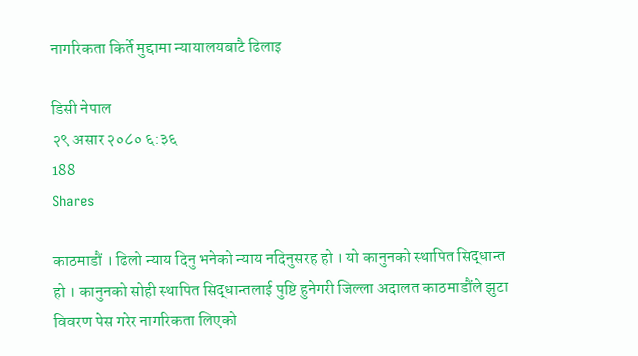नागरिकता किर्ते मुद्दामा न्यायालयबाटै ढिलाइ

डिसी नेपाल
२९ असार २०८० ६:३६
188
Shares

काठमाडौं । ढिलो न्याय दिनु भनेको न्याय नदिनुसरह हो । यो कानुनको स्थापित सिद्धान्त हो । कानुनको सोही स्थापित सिद्धान्तलाई पुष्टि हुनेगरी जिल्ला अदालत काठमाडौंले झुटा विवरण पेस गरेर नागरिकता लिएको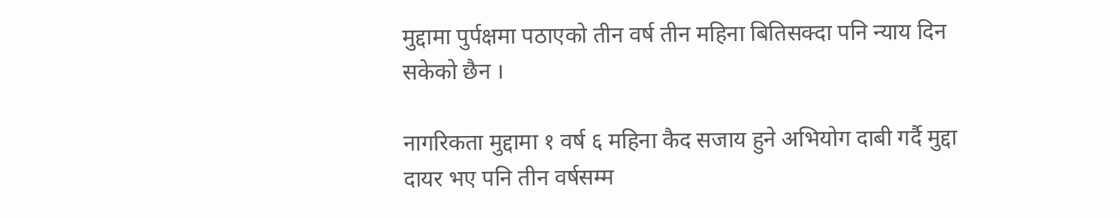मुद्दामा पुर्पक्षमा पठाएको तीन वर्ष तीन महिना बितिसक्दा पनि न्याय दिन सकेको छैन ।

नागरिकता मुद्दामा १ वर्ष ६ महिना कैद सजाय हुने अभियोग दाबी गर्दै मुद्दा दायर भए पनि तीन वर्षसम्म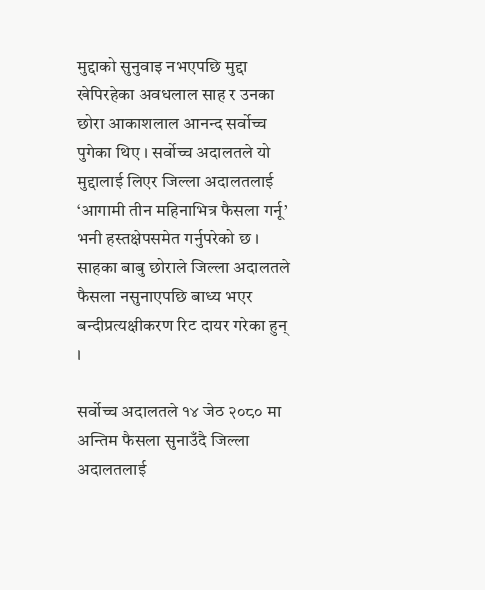मुद्दाको सुनुवाइ नभएपछि मुद्दा खेपिरहेका अवधलाल साह र उनका छोरा आकाशलाल आनन्द सर्वोच्च पुगेका थिए । सर्वोच्च अदालतले यो मुद्दालाई लिएर जिल्ला अदालतलाई ‘आगामी तीन महिनाभित्र फैसला गर्नू’ भनी हस्तक्षेपसमेत गर्नुपरेको छ । साहका बाबु छोराले जिल्ला अदालतले फैसला नसुनाएपछि बाध्य भएर बन्दीप्रत्यक्षीकरण रिट दायर गरेका हुन् ।

सर्वोच्च अदालतले १४ जेठ २०८० मा अन्तिम फैसला सुनाउँदै जिल्ला अदालतलाई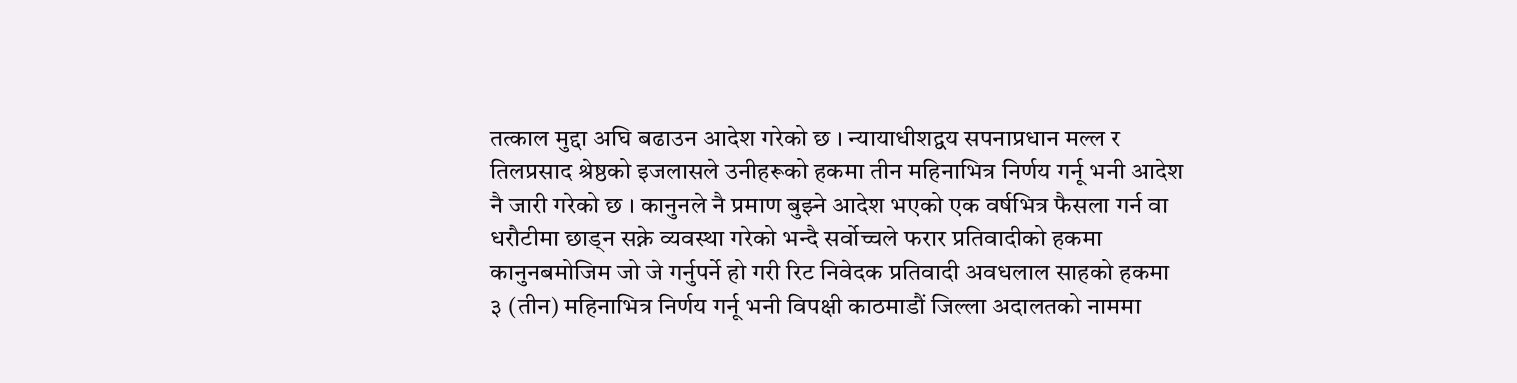तत्काल मुद्दा अघि बढाउन आदेश गरेको छ । न्यायाधीशद्वय सपनाप्रधान मल्ल र तिलप्रसाद श्रेष्ठको इजलासले उनीहरूको हकमा तीन महिनाभित्र निर्णय गर्नू भनी आदेश नै जारी गरेको छ । कानुनले नै प्रमाण बुझ्ने आदेश भएको एक वर्षभित्र फैसला गर्न वा धरौटीमा छाड्न सक्ने व्यवस्था गरेको भन्दै सर्वोच्चले फरार प्रतिवादीको हकमा कानुनबमोजिम जो जे गर्नुपर्ने हो गरी रिट निवेदक प्रतिवादी अवधलाल साहको हकमा ३ (तीन) महिनाभित्र निर्णय गर्नू भनी विपक्षी काठमाडौं जिल्ला अदालतको नाममा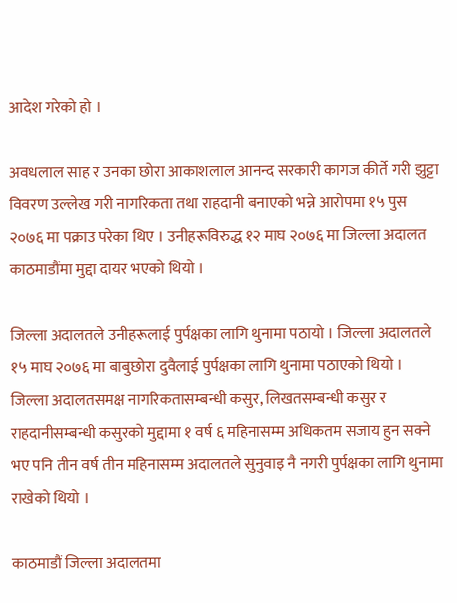आदेश गरेको हो ।

अवधलाल साह र उनका छोरा आकाशलाल आनन्द सरकारी कागज कीर्ते गरी झुट्टा विवरण उल्लेख गरी नागरिकता तथा राहदानी बनाएको भन्ने आरोपमा १५ पुस २०७६ मा पक्राउ परेका थिए । उनीहरूविरुद्ध १२ माघ २०७६ मा जिल्ला अदालत काठमाडौंमा मुद्दा दायर भएको थियो ।

जिल्ला अदालतले उनीहरूलाई पुर्पक्षका लागि थुनामा पठायो । जिल्ला अदालतले १५ माघ २०७६ मा बाबुछोरा दुवैलाई पुर्पक्षका लागि थुनामा पठाएको थियो । जिल्ला अदालतसमक्ष नागरिकतासम्बन्धी कसुर, लिखतसम्बन्धी कसुर र राहदानीसम्बन्धी कसुरको मुद्दामा १ वर्ष ६ महिनासम्म अधिकतम सजाय हुन सक्ने भए पनि तीन वर्ष तीन महिनासम्म अदालतले सुनुवाइ नै नगरी पुर्पक्षका लागि थुनामा राखेको थियो ।

काठमाडौं जिल्ला अदालतमा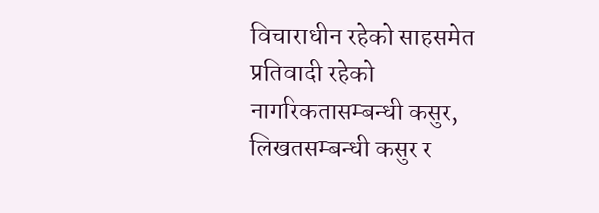विचाराधीन रहेको साहसमेत प्रतिवादी रहेको नागरिकतासम्बन्धी कसुर, लिखतसम्बन्धी कसुर र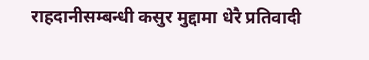राहदानीसम्बन्धी कसुर मुद्दामा धेरै प्रतिवादी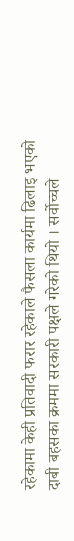रहेकामा केही प्रतिवादी फरार रहेकाले फैसला कार्यमा ढिलाइ भएको दाबी बहसका क्रममा सरकारी पक्षले गरेको थियो । सर्वोच्चले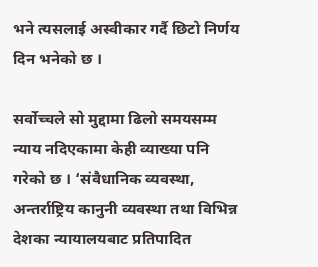भने त्यसलाई अस्वीकार गर्दै छिटो निर्णय दिन भनेको छ ।

सर्वोच्चले सो मुद्दामा ढिलो समयसम्म न्याय नदिएकामा केही व्याख्या पनि गरेको छ । ‘संवैधानिक व्यवस्था, अन्तर्राष्ट्रिय कानुनी व्यवस्था तथा विभिन्न देशका न्यायालयबाट प्रतिपादित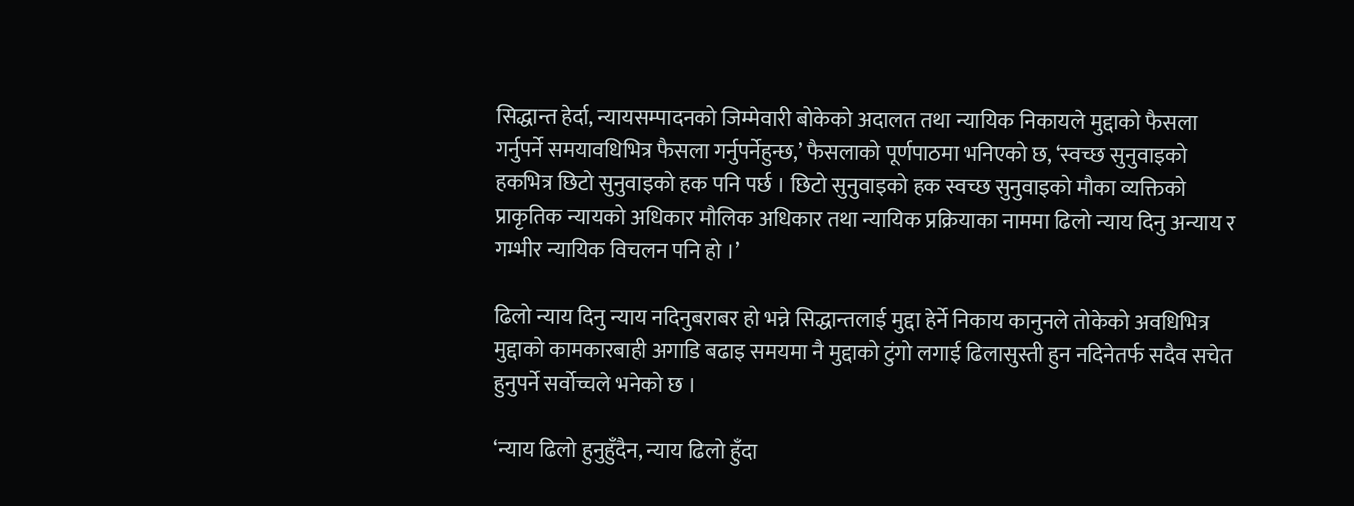सिद्धान्त हेर्दा, न्यायसम्पादनको जिम्मेवारी बोकेको अदालत तथा न्यायिक निकायले मुद्दाको फैसला गर्नुपर्ने समयावधिभित्र फैसला गर्नुपर्नेहुन्छ,’ फैसलाको पूर्णपाठमा भनिएको छ, ‘स्वच्छ सुनुवाइको हकभित्र छिटो सुनुवाइको हक पनि पर्छ । छिटो सुनुवाइको हक स्वच्छ सुनुवाइको मौका व्यक्तिको प्राकृतिक न्यायको अधिकार मौलिक अधिकार तथा न्यायिक प्रक्रियाका नाममा ढिलो न्याय दिनु अन्याय र गम्भीर न्यायिक विचलन पनि हो ।’

ढिलो न्याय दिनु न्याय नदिनुबराबर हो भन्ने सिद्धान्तलाई मुद्दा हेर्ने निकाय कानुनले तोकेको अवधिभित्र मुद्दाको कामकारबाही अगाडि बढाइ समयमा नै मुद्दाको टुंगो लगाई ढिलासुस्ती हुन नदिनेतर्फ सदैव सचेत हुनुपर्ने सर्वोच्चले भनेको छ ।

‘न्याय ढिलो हुनुहुँदैन, न्याय ढिलो हुँदा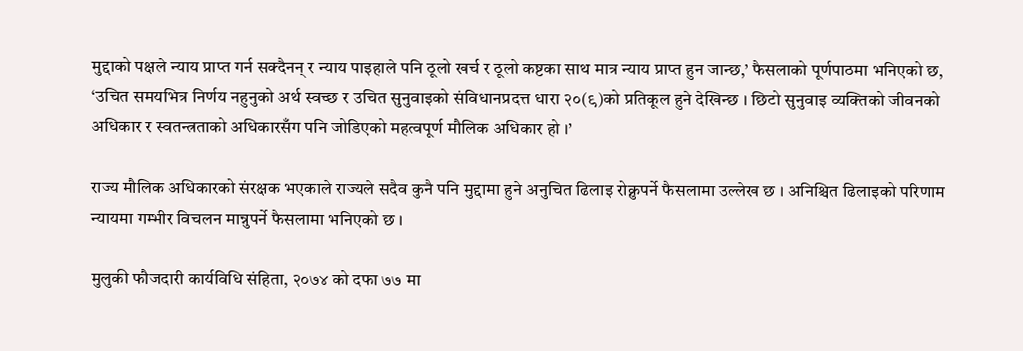मुद्दाको पक्षले न्याय प्राप्त गर्न सक्दैनन् र न्याय पाइहाले पनि ठूलो खर्च र ठूलो कष्टका साथ मात्र न्याय प्राप्त हुन जान्छ,’ फैसलाको पूर्णपाठमा भनिएको छ, ‘उचित समयभित्र निर्णय नहुनुको अर्थ स्वच्छ र उचित सुनुवाइको संविधानप्रदत्त धारा २०(९)को प्रतिकूल हुने देखिन्छ । छिटो सुनुवाइ व्यक्तिको जीवनको अधिकार र स्वतन्त्रताको अधिकारसँग पनि जोडिएको महत्वपूर्ण मौलिक अधिकार हो ।’

राज्य मौलिक अधिकारको संरक्षक भएकाले राज्यले सदैव कुनै पनि मुद्दामा हुने अनुचित ढिलाइ रोक्नुपर्ने फैसलामा उल्लेख छ । अनिश्चित ढिलाइको परिणाम न्यायमा गम्भीर विचलन मान्नुपर्ने फैसलामा भनिएको छ ।

मुलुकी फौजदारी कार्यविधि संहिता, २०७४ को दफा ७७ मा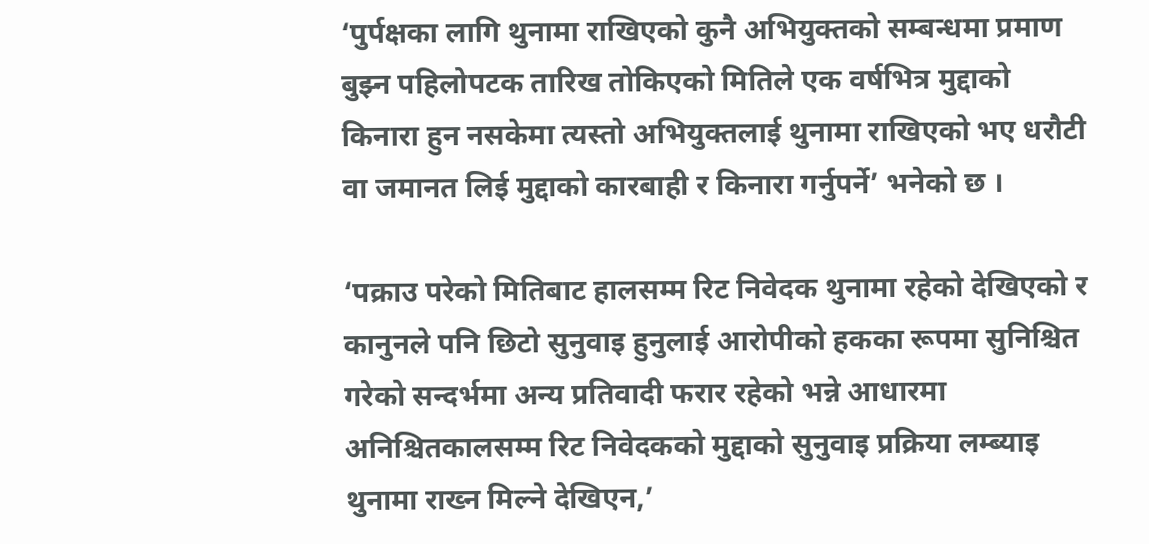‘पुर्पक्षका लागि थुनामा राखिएको कुनै अभियुक्तको सम्बन्धमा प्रमाण बुझ्न पहिलोपटक तारिख तोकिएको मितिले एक वर्षभित्र मुद्दाको किनारा हुन नसकेमा त्यस्तो अभियुक्तलाई थुनामा राखिएको भए धरौटी वा जमानत लिई मुद्दाको कारबाही र किनारा गर्नुपर्ने’ भनेको छ ।

‘पक्राउ परेको मितिबाट हालसम्म रिट निवेदक थुनामा रहेको देखिएको र कानुनले पनि छिटो सुनुवाइ हुनुलाई आरोपीको हकका रूपमा सुनिश्चित गरेको सन्दर्भमा अन्य प्रतिवादी फरार रहेको भन्ने आधारमा अनिश्चितकालसम्म रिट निवेदकको मुद्दाको सुनुवाइ प्रक्रिया लम्ब्याइ थुनामा राख्न मिल्ने देखिएन,’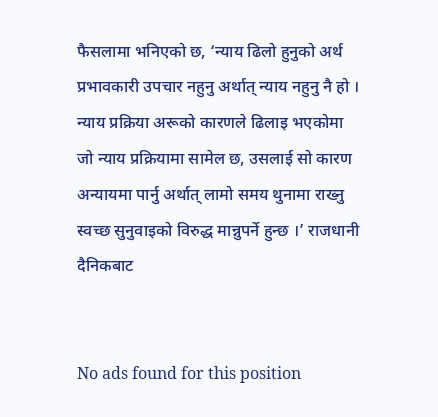फैसलामा भनिएको छ, ‘न्याय ढिलो हुनुको अर्थ प्रभावकारी उपचार नहुनु अर्थात् न्याय नहुनु नै हो । न्याय प्रक्रिया अरूको कारणले ढिलाइ भएकोमा जो न्याय प्रक्रियामा सामेल छ, उसलाई सो कारण अन्यायमा पार्नु अर्थात् लामो समय थुनामा राख्नु स्वच्छ सुनुवाइको विरुद्ध मान्नुपर्ने हुन्छ ।’ राजधानी दैनिकबाट


No ads found for this position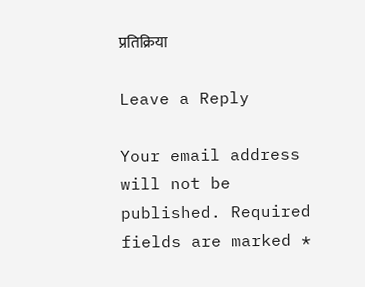प्रतिक्रिया

Leave a Reply

Your email address will not be published. Required fields are marked *